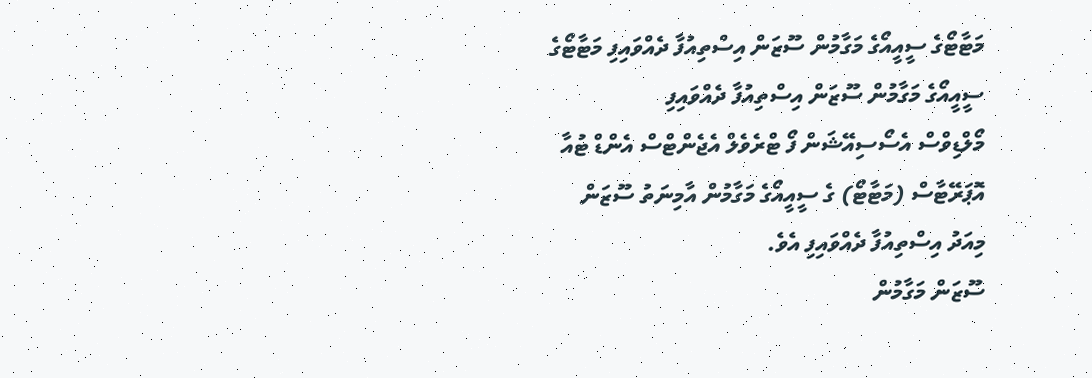މަޓާޓޯގެ ސީއީއޯގެ މަގާމުން ސޫޒަން އިސްތިއުފާ ދެއްވައިފި މަޓާޓޯގެ ސީއީއޯގެ މަގާމުން ސޫޒަން އިސްތިއުފާ ދެއްވައިފި
މޯލްޑިވްސް އެސޯސިއޭޝަން ފޯ ޓްރެވެލް އެޖެންޓްސް އެންޑް ޓުއާ އޮޕަރޭޓާސް (މަޓާޓޯ) ގެ ސީއީއޯގެ މަގާމުން އާމިނަތު ސޫޒަން މިއަދު އިސްތިއުފާ ދެއްވައިފި އެވެ.
ސޫޒަން މަގާމުން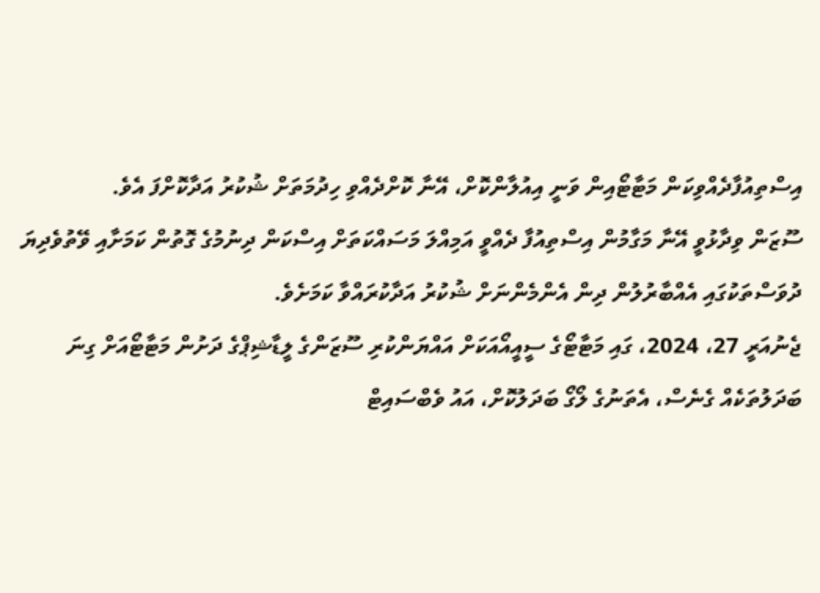އިސްތިއުފާދެއްވިކަން މަޓާޓޯއިން ވަނީ އިއުލާންކޮށް، އޭނާ ކޮށްދެއްވި ހިދުމަތަށް ޝުކުރު އަދާކޮށްފަ އެވެ.
ސޫޒަން ވިދާޅުވީ އޭނާ މަގާމުން އިސްތިއުފާ ދެއްވީ އަމިއްލަ މަސައްކަތަށް އިސްކަން ދިނުމުގެ ގޮތުން ކަމަށާއި ވޭތުވެދިޔަ ދުވަސްތަކުގައި އެއްބާރުލުން ދިން އެންމެންނަށް ޝުކުރު އަދާކުރައްވާ ކަމަށެވެ.
ޖެނުއަރީ 27، 2024، ގައި މަޓާޓޯގެ ސީއީއޯއަކަށް އައްޔަންކުރި ސޫޒަންގެ ލީޑާޝިޕްގެ ދަށުން މަޓާޓޯއަށް ގިނަ ބަދަލުތަކެއް ގެނެސް، އެތަނުގެ ލޯގޯ ބަދަލުކޮށް، އައު ވެބްސައިޓް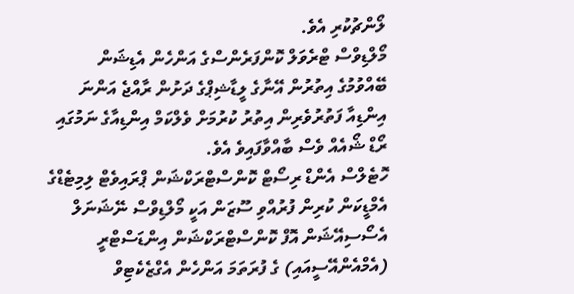ލޯންޗުކުރި އެވެ.
މޯލްޑިވްސް ޓްރެވަލް ކޮންފަރެންސްގެ އަންހެން އެޑިޝަން ބޭއްވުމުގެ އިތުރުން އޭނާގެ ލީޑާޝިޕްގެ ދަށުން ރާއްޖެ އަންނަ އިންޑިއާ ފަތުރުވެރިން އިތުރު ކުރުމަށް ވެލްކަމް އިންޑިއާގެ ނަމުގައި ރޯޑް ޝޯއެއް ވެސް ބާއްވާފައިވެ އެވެ.
ހޮޓެލްސް އެންޑް ރިސޯޓް ކޮންސްޓްރަކްޝަން ޕްރައިވެޓް ލިމިޓެޑްގެ އެމްޑީކަން ކުރިން ފުރުއްވި ސޫޒަން އަކީ މޯލްޑިވްސް ނޭޝަނަލް އެސޯސިއޭޝަން އޮފް ކޮންސްޓްރަކްޝަން އިންޑަސްޓްރީ (އެމްއެންއޭސީއައި) ގެ ފުރަތަމަ އަންހެން އެގްޒެކެޓިވް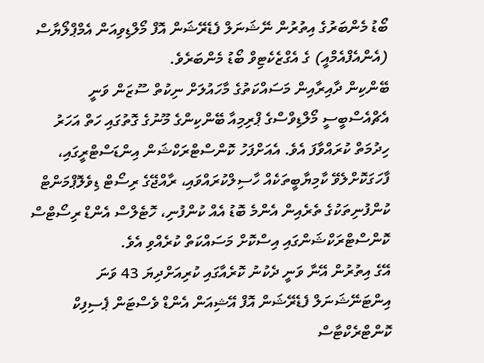ބޯޑު މެންބަރުގެ އިތުރުން ނޭޝަނަލް ފެޑެރޭޝަން އޮފް މޯލްޑިވިއަން އެމްޕްލޯޔާސް (އެންއެފްއެމްއީ) ގެ އެގްޒެކެޓިވް ބޯޑު މެންބަރެވެ.
ބޭންކިން ދާއިރާއިން މަސައްކަތުގެ މާހައުލަށް ނިކުތް ސޫޒަން ވަނީ އެޗްއެސްބީސީ މޯލްޑިވްސްގެ ޕްރިމިއާ ބޭންކިންގެ މޫނުގެ ގޮތުގައި ހަތް އަހަރު ހިދުމަތް ކުރައްވާފަ އެވެ. އެއަށްފަހު ކޮންސްޓްރަކްޝަން އިންޑަސްޓްރީގައި، ފާހަގަކޮށްލެވޭ ކާމިޔާބީތަކެއް ހާސިލްކުރައްވައި، ރާއްޖޭގެ ރިސޯޓް ޑިވެލޮޕްމަންޓް ކުންފުނިތަކުގެ ތެރެއިން އެންމެ ބޮޑު އެއް ކުންފުނި، ހޮޓެލްސް އެންޑް ރިސޯޓްސް ކޮންސްޓްރަކްޝަންގައި އިސްކޮށް މަސައްކަތް ކުރެއްވި އެވެ.
އޭގެ އިތުރުން އޭނާ ވަނީ ދެކުނު ކޮރެއާގައި ކުރިއަށްދިޔަ 43 ވަނަ އިންޓަނޭޝަނަލް ފެޑެރޭޝަން އޮފް އޭޝިއަން އެންޑް ވެސްޓަން ޕެސިފިކް ކޮންޓްރެކްޓާސް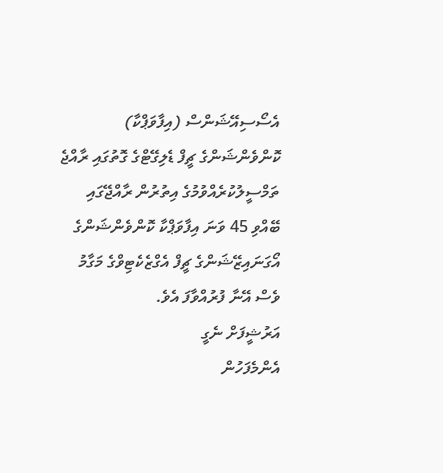އެސޯސިއޭޝަންސް (އިފާވަޕްކާ) ކޮންވެންޝަންގެ ޗީފް ޑެލިގޭޓްގެ ގޮތުގައި ރާއްޖެ ތަމްސީލުކުރެއްވުމުގެ އިތުރުން ރާއްޖޭގައި ބޭއްވި 45 ވަނަ އިފާވަޕްކާ ކޮންވެންޝަންގެ އޯގަނައިޒޭޝަންގެ ޗީފް އެގްޒެކެޓިވްގެ މަގާމު ވެސް އޭނާ ފުރުއްވާފަ އެވެ.
އަރުޝީފަށް ނެގީ
އެންމެފަހުން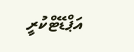އަޕްޑޭޓްކުރީ